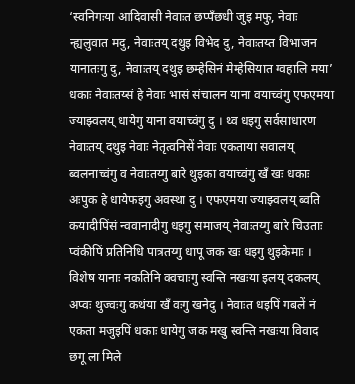‘स्वनिगःया आदिवासी नेवाःत छप्पँछधी जुइ मफु, नेवाः न्ह्यलुवात मदु, नेवाःतय् दथुइ विभेद दु, नेवाःतय्त विभाजन यानातःगु दु, नेवाःतय् दथुइ छम्हेसिनं मेम्हेसियात ग्वहालि मया’ धकाः नेवाःतय्सं हे नेवाः भासं संचालन याना वयाच्वंगु एफएमया ज्याझ्वलय् धायेगु याना वयाच्वंगु दु । थ्व धइगु सर्वसाधारण नेवाःतय् दथुइ नेवाः नेतृत्वनिसें नेवाः एकताया सवालय् ब्वलनाच्वंगु व नेवाःतय्गु बारे थुइका वयाच्वंगु खँ खः धकाः अःपुक हे धायेफइगु अवस्था दु । एफएमया ज्याझ्वलय् ब्वति कयादीपिंसं न्ववानादीगु धइगु समाजय् नेवाःतय्गु बारे चिउताः प्वंकीपिं प्रतिनिधि पात्रतय्गु धापू जक खः धइगु थुइकेमाः । विशेष यानाः नकतिनि क्वचाःगु स्वन्ति नखःया इलय् दकलय् अप्वः थुज्वःगु कथंया खँ वःगु खनेदु । नेवाःत धइपिं गबलें नं एकता मजुइपिं धकाः धायेगु जक मखु स्वन्ति नखःया विवाद छगू ला मिले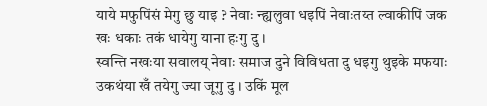याये मफुपिंसं मेगु छु याइ ? नेवाः न्ह्यलुवा धइपिं नेवाःतय्त ल्वाकीपिं जक खः धकाः तकं धायेगु याना हःगु दु ।
स्वन्ति नखःया सवालय् नेवाः समाज दुने विविधता दु धइगु थुइके मफयाः उकथंया खँ तयेगु ज्या जूगु दु । उकिं मूल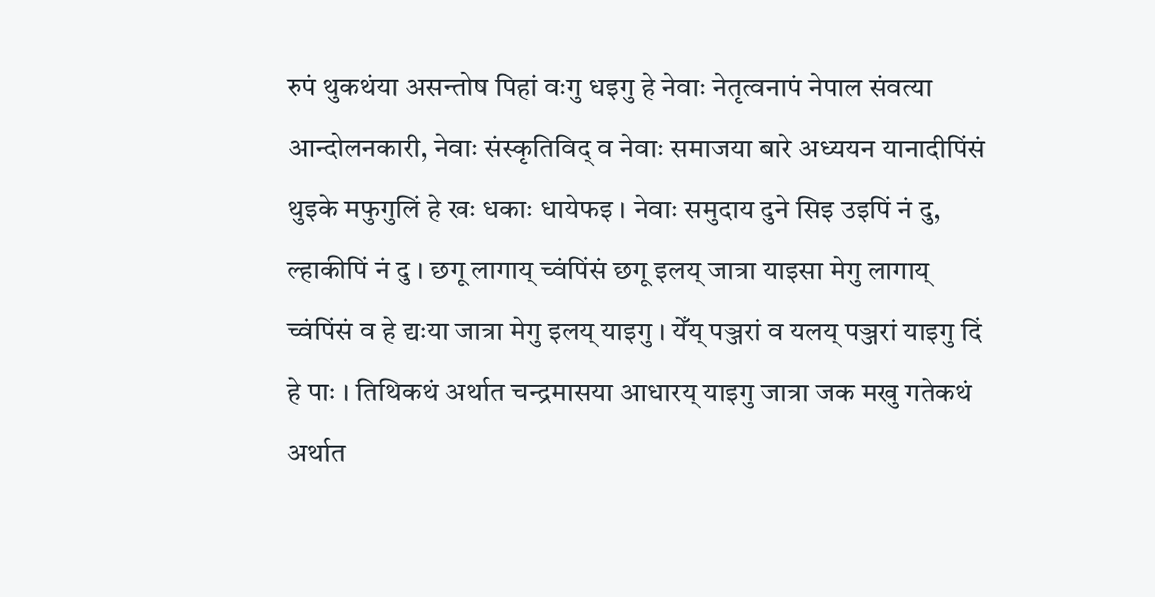रुपं थुकथंया असन्तोष पिहां वःगु धइगु हे नेवाः नेतृत्वनापं नेपाल संवत्या आन्दोलनकारी, नेवाः संस्कृतिविद् व नेवाः समाजया बारे अध्ययन यानादीपिंसं थुइके मफुगुलिं हे खः धकाः धायेफइ । नेवाः समुदाय दुने सिइ उइपिं नं दु, ल्हाकीपिं नं दु । छगू लागाय् च्वंपिंसं छगू इलय् जात्रा याइसा मेगु लागाय् च्वंपिंसं व हे द्यःया जात्रा मेगु इलय् याइगु । येँय् पञ्जरां व यलय् पञ्जरां याइगु दिं हे पाः । तिथिकथं अर्थात चन्द्रमासया आधारय् याइगु जात्रा जक मखु गतेकथं अर्थात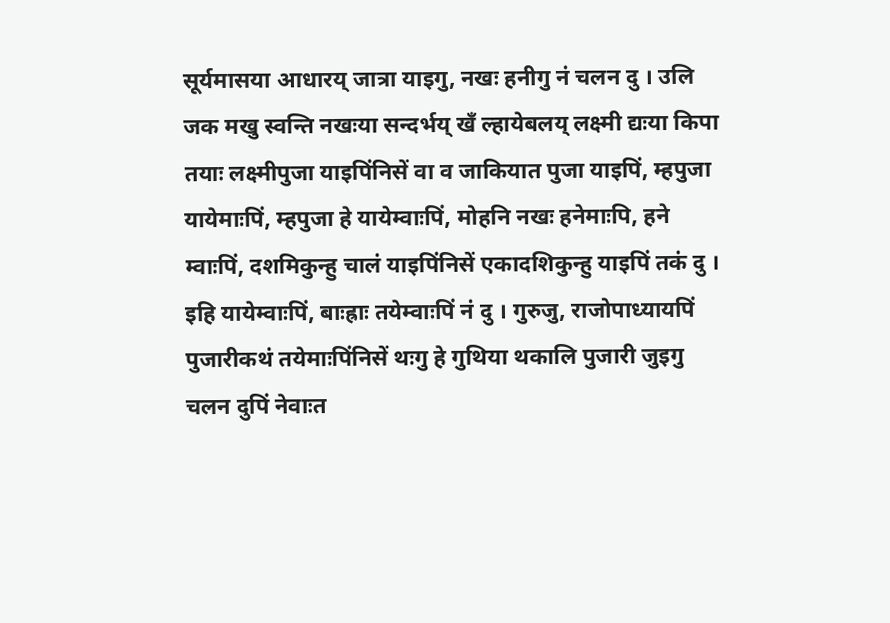सूर्यमासया आधारय् जात्रा याइगु, नखः हनीगु नं चलन दु । उलि जक मखु स्वन्ति नखःया सन्दर्भय् खँ ल्हायेबलय् लक्ष्मी द्यःया किपा तयाः लक्ष्मीपुजा याइपिंनिसें वा व जाकियात पुजा याइपिं, म्हपुजा यायेमाःपिं, म्हपुजा हे यायेम्वाःपिं, मोहनि नखः हनेमाःपि, हने म्वाःपिं, दशमिकुन्हु चालं याइपिंनिसें एकादशिकुन्हु याइपिं तकं दु । इहि यायेम्वाःपिं, बाःह्राः तयेम्वाःपिं नं दु । गुरुजु, राजोपाध्यायपिं पुजारीकथं तयेमाःपिंनिसें थःगु हे गुथिया थकालि पुजारी जुइगु चलन दुपिं नेवाःत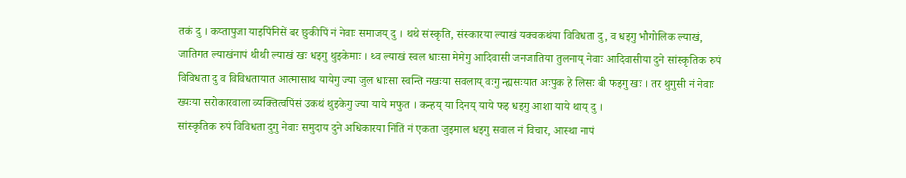तकं दु । कय्तापुजा याइपिंनिसें बर छुकीपिं नं नेवाः समाजय् दु । थथे संस्कृति, संस्कारया ल्याखं यक्वकथंया विविधता दु, व धइगु भौगोलिक ल्याखं, जातिगत ल्याखंनापं थीथी ल्याखं खः धइगु थुइकेमाः । थ्व ल्याखं स्वल धाःसा मेमेगु आदिवासी जनजातिया तुलनाय् नेवाः आदिवासीया दुने सांस्कृतिक रुपं विविधता दु व विविधतायात आत्मासाथ यायेगु ज्या जुल धाःसा स्वन्ति नखःया सवलाय् वःगु न्ह्यसःयात अःपुक हे लिसः बी फइगु खः । तर थुगुसी नं नेवाः ख्यःया सरोकारवाला व्यक्तित्वपिंसं उकथं थुइकेगु ज्या याये मफुत । कन्हय् या दिनय् याये फइ धइगु आशा याये थाय् दु ।
सांस्कृतिक रुपं विविधता दुगु नेवाः समुदाय दुने अधिकारया निंतिं नं एकता जुइमाल धइगु सवाल नं विचार, आस्था नापं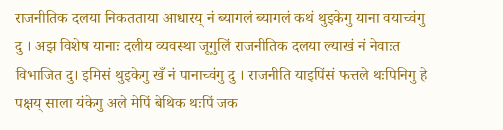राजनीतिक दलया निकतताया आधारय् नं ब्यागलं ब्यागलं कथं थुइकेगु याना वयाच्वंगु दु । अझ विशेष यानाः दलीय व्यवस्था जूगुलिं राजनीतिक दलया ल्याखं नं नेवाःत विभाजित दु। इमिसं थुइकेगु खँ नं पानाच्वंगु दु । राजनीति याइपिंसं फत्तले थःपिनिगु हे पक्षय् साला यंकेगु अले मेपिं बेथिक थःपिं जक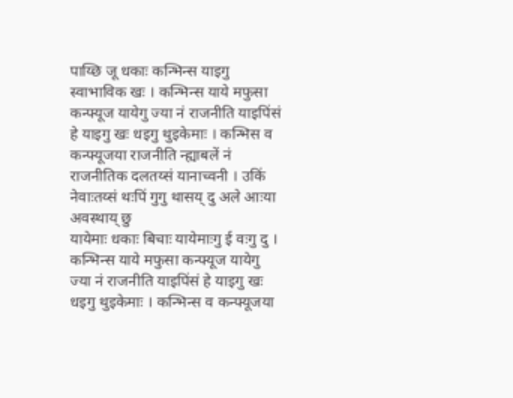पाय्छि जू धकाः कन्भिन्स याइगु स्वाभाविक खः । कन्भिन्स याये मफुसा कन्फ्यूज यायेगु ज्या नं राजनीति याइपिंसं हे याइगु खः धइगु थुइकेमाः । कन्भिस व कन्फ्यूजया राजनीति न्ह्याबलें नं राजनीतिक दलतय्सं यानाच्वनी । उकिं नेवाःतय्सं थःपिं गुगु थासय् दु अले आःया अवस्थाय् छु
यायेमाः धकाः बिचाः यायेमाःगु ई वःगु दु ।
कन्भिन्स याये मफुसा कन्फ्यूज यायेगु ज्या नं राजनीति याइपिंसं हे याइगु खः धइगु थुइकेमाः । कन्भिन्स व कन्फ्यूजया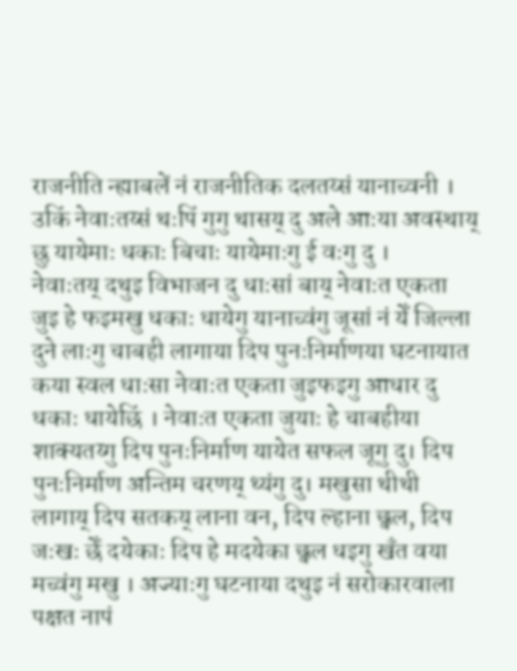राजनीति न्ह्याबलें नं राजनीतिक दलतय्सं यानाच्वनी । उकिं नेवाःतय्सं थःपिं गुगु थासय् दु अले आःया अवस्थाय् छु यायेमाः धकाः बिचाः यायेमाःगु ई वःगु दु ।
नेवाःतय् दथुइ विभाजन दु धाःसां बाय् नेवाःत एकता जुइ हे फइमखु धकाः धायेगु यानाच्वंगु जूसां नं येँ जिल्ला दुने लाःगु चाबही लागाया दिप पुनःनिर्माणया घटनायात कया स्वल धाःसा नेवाःत एकता जुइफइगु आधार दु धकाः धायेछिं । नेवाःत एकता जुयाः हे चाबहीया शाक्यतय्गु दिप पुनःनिर्माण यायेत सफल जूगु दु। दिप पुनःनिर्माण अन्तिम चरणय् थ्यंगु दु। मखुसा थीथी लागाय् दिप सतकय् लाना वन, दिप ल्हाना छ्वल, दिप जःखः छेँ दयेकाः दिप हे मदयेका छ्वल धइगु खँत वया मच्वंगु मखु । अज्याःगु घटनाया दथुइ नं सरोकारवाला पक्षत नापं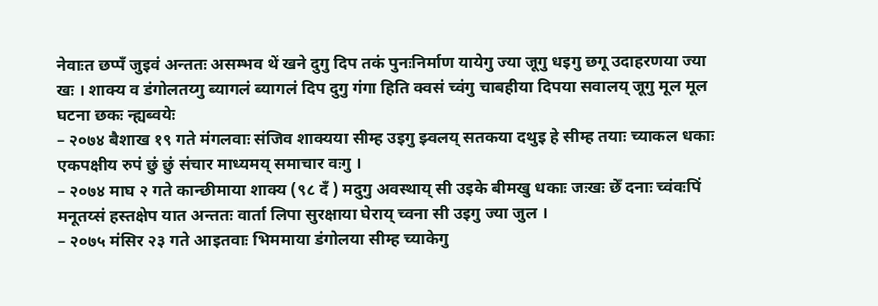नेवाःत छप्पँ जुइवं अन्ततः असम्भव थें खने दुगु दिप तकं पुनःनिर्माण यायेगु ज्या जूगु धइगु छगू उदाहरणया ज्या खः । शाक्य व डंगोलतय्गु ब्यागलं ब्यागलं दिप दुगु गंगा हिति क्वसं च्वंगु चाबहीया दिपया सवालय् जूगु मूल मूल घटना छकः न्ह्यब्वयेः
– २०७४ बैशाख १९ गते मंगलवाः संजिव शाक्यया सीम्ह उइगु झ्वलय् सतकया दथुइ हे सीम्ह तयाः च्याकल धकाः एकपक्षीय रुपं छुं छुं संचार माध्यमय् समाचार वःगु ।
– २०७४ माघ २ गते कान्छीमाया शाक्य (९८ दँ ) मदुगु अवस्थाय् सी उइके बीमखु धकाः जःखः छेँ दनाः च्वंवःपिं मनूतय्सं हस्तक्षेप यात अन्ततः वार्ता लिपा सुरक्षाया घेराय् च्वना सी उइगु ज्या जुल ।
– २०७५ मंसिर २३ गते आइतवाः भिममाया डंगोलया सीम्ह च्याकेगु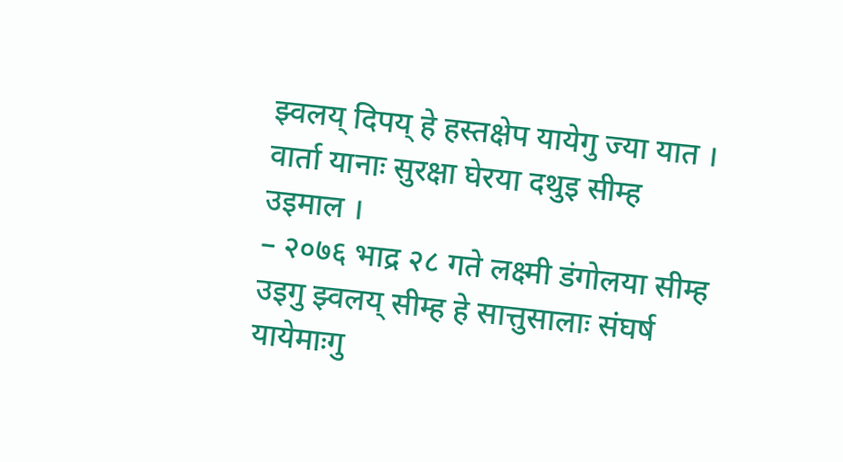झ्वलय् दिपय् हे हस्तक्षेप यायेगु ज्या यात । वार्ता यानाः सुरक्षा घेरया दथुइ सीम्ह उइमाल ।
– २०७६ भाद्र २८ गते लक्ष्मी डंगोलया सीम्ह उइगु झ्वलय् सीम्ह हे सात्तुसालाः संघर्ष यायेमाःगु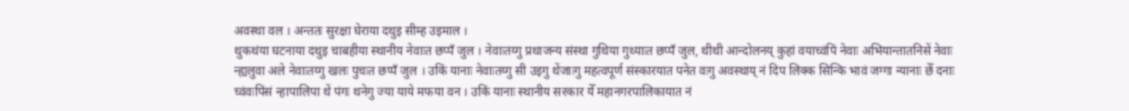अवस्था वल । अन्ततः सुरक्षा घेराया दथुइ सीम्ह उइमाल ।
थुकथंया घटनाया दथुइ चाबहीया स्थानीय नेवाःत छप्पँ जुल । नेवाःतय्गु प्रथाजन्य संस्था गुथिया गुथ्याःत छप्पँ जुल, थीथी आन्दोलनय् कुहां वयाच्वंपिं नेवाः अभियान्तातनिसें नेवाः न्ह्यलुवा अले नेवाःतय्गु खलः पुचःत छप्पँ जुल । उकिं यानाः नेवाःतय्गु सी उइगु थेंजाःगु महत्वपूर्ण संस्कारयात पनेत वःगु अवस्थाय् नं दिप लिक्क सिन्कि भावं जग्गा न्यानाः छेँ दनाः च्वंवःपिंसं न्हापालिपा थें पंगः थनेगु ज्या याये मफया वन । उकिं यानाः स्थानीय सरकार येँ महानगरपालिकायात नं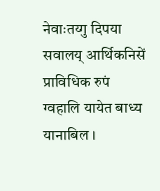नेवाःतय्गु दिपया सवालय् आर्थिकनिसें प्राविधिक रुपं ग्वहालि यायेत बाध्य यानाबिल ।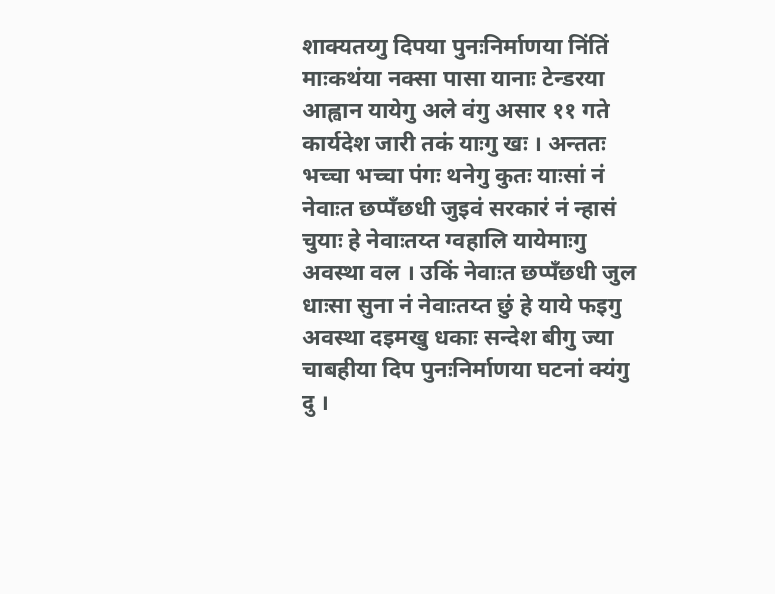शाक्यतय्गु दिपया पुनःनिर्माणया निंतिं माःकथंया नक्सा पासा यानाः टेन्डरया आह्वान यायेगु अले वंगु असार ११ गते कार्यदेश जारी तकं याःगु खः । अन्ततः भच्चा भच्चा पंगः थनेगु कुतः याःसां नं नेवाःत छप्पँछधी जुइवं सरकारं नं न्हासं चुयाः हे नेवाःतय्त ग्वहालि यायेमाःगु अवस्था वल । उकिं नेवाःत छप्पँछधी जुल धाःसा सुना नं नेवाःतय्त छुं हे याये फइगु अवस्था दइमखु धकाः सन्देश बीगु ज्या चाबहीया दिप पुनःनिर्माणया घटनां क्यंगु दु ।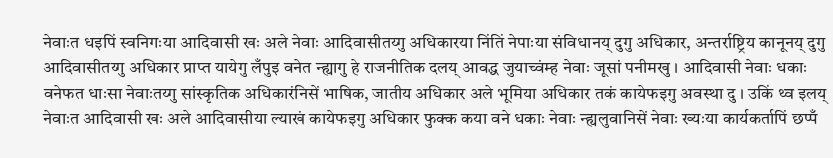नेवाःत धइपिं स्वनिगःया आदिवासी खः अले नेवाः आदिवासीतय्गु अधिकारया निंतिं नेपाःया संविधानय् दुगु अधिकार, अन्तर्राष्ट्रिय कानूनय् दुगु आदिवासीतय्गु अधिकार प्राप्त यायेगु लँपुइ वनेत न्ह्यागु हे राजनीतिक दलय् आवद्ध जुयाच्वंम्ह नेवाः जूसां पनीमखु । आदिवासी नेवाः धकाः वनेफत धाःसा नेवाःतय्गु सांस्कृतिक अधिकारंनिसें भाषिक, जातीय अधिकार अले भूमिया अधिकार तकं कायेफइगु अवस्था दु । उकिं थ्व इलय् नेवाःत आदिवासी खः अले आदिवासीया ल्याखं कायेफइगु अधिकार फुक्क कया वने धकाः नेवाः न्ह्यलुवानिसें नेवाः ख्यःया कार्यकर्तापिं छप्पँ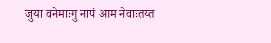जुया वनेमाःगु नापं आम नेवाःतय्त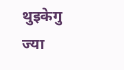थुइकेगु ज्या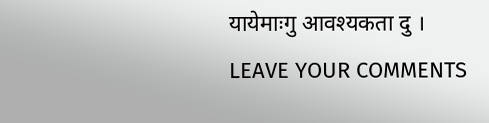यायेमाःगु आवश्यकता दु ।
LEAVE YOUR COMMENTS